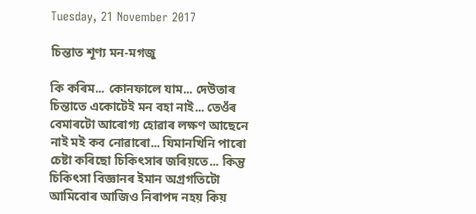Tuesday, 21 November 2017

চিন্তাত শূণ্য মন-মগজু

কি কৰিম... কোনফালে যাম... দেউতাৰ চিন্তাতে একোটেই মন বহা নাই... তেওঁৰ বেমাৰটো আৰোগ্য হোৱাৰ লক্ষণ আছেনে নাই মই কব নোৱাৰো... যিমানখিনি পাৰো চেষ্টা কৰিছো চিকিৎসাৰ জৰিয়তে... কিন্তু চিকিৎসা বিজ্ঞানৰ ইমান অগ্ৰগতিটো আমিবোৰ আজিও নিৰাপদ নহয় কিয়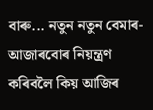বাৰু... নতুন নতুন বেমাৰ-আজাৰবোৰ নিয়ন্ত্ৰণ কৰিবলৈ কিয় আজিৰ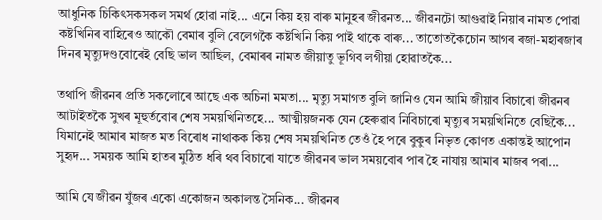আধুনিক চিকিৎসকসকল সমৰ্থ হোৱা নাই... এনে কিয় হয় বাৰু মানুহৰ জীৱনত... জীৱনটো আগুৱাই নিয়াৰ নামত পোৱা কষ্টখিনিৰ বাহিৰেও আকৌ বেমাৰ বুলি বেলেগকৈ কষ্টখিনি কিয় পাই থাকে বাৰু... তাতোতকৈচোন আগৰ ৰজা-মহাৰজাৰ দিনৰ মৃত্যুদণ্ডবোৰেই বেছি ভাল আছিল, বেমাৰৰ নামত জীয়াতু ভূগিব লগীয়া হোৱাতকৈ...

তথাপি জীৱনৰ প্ৰতি সকলোৰে আছে এক অচিনা মমতা... মৃত্যু সমাগত বুলি জানিও যেন আমি জীয়াব বিচাৰো জীৱনৰ আটাইতকৈ সুখৰ মূহুৰ্তবোৰ শেষ সময়খিনিতহে... আত্মীয়জনক যেন হেৰুৱাব নিবিচাৰো মৃত্যুৰ সময়খিনিতে বেছিকৈ... যিমানেই আমাৰ মাজত মত বিৰোধ নাথাকক কিয় শেষ সময়খিনিত তেওঁ হৈ পৰে বুকুৰ নিভৃত কোণত একান্তই আপোন সুহৃদ... সময়ক আমি হাতৰ মুঠিত ধৰি থব বিচাৰো যাতে জীৱনৰ ভাল সময়বোৰ পাৰ হৈ নাযায় আমাৰ মাজৰ পৰা...

আমি যে জীৱন যুঁজৰ একো একোজন অকালন্ত সৈনিক... জীৱনৰ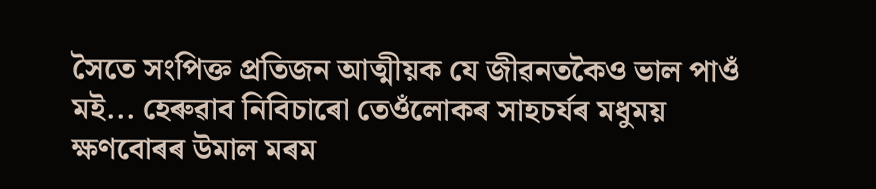সৈতে সংপিক্ত প্ৰতিজন আত্মীয়ক যে জীৱনতকৈও ভাল পাওঁ মই... হেৰুৱাব নিবিচাৰো তেওঁলোকৰ সাহচৰ্যৰ মধুময় ক্ষণবোৰৰ উমাল মৰম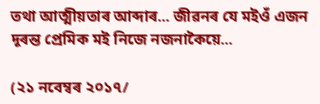তথা আত্মীয়তাৰ আব্দাৰ... জীৱনৰ যে মইওঁ এজন দূৰন্ত প্ৰেমিক মই নিজে নজনাকৈয়ে...

(২১ নবেম্বৰ ২০১৭/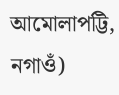আমোলাপট্টি, নগাওঁ)